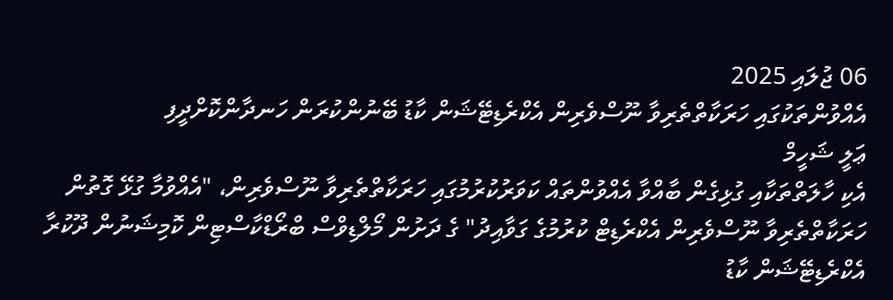06 ޖުލައި 2025
އެއްވުންތަކުގައި ހަރަކާތްތެރިވާ ނޫސްވެރިން އެކްރެޑިޓޭޝަން ކާޑު ބޭނުންކުރަން ހަނދާންކޮށްދީފި
ޢަލީ ޝަހީމް
އެކި ހާލަތްތަކާއި ގުޅިގެން ބާއްވާ އެއްވުންތައް ކަވަރުކުރުމުގައި ހަރަކާތްތެރިވާ ނޫސްވެރިން، "އެއްވުމާ ގުޅޭ ގޮތުން ހަރަކާތްތެރިވާ ނޫސްވެރިން އެކްރެޑިޓް ކުރުމުގެ ގަވާއިދު" ގެ ދަށުން މޯލްޑިވްސް ބްރޯޑްކާސްޓިން ކޮމިޝަނުން ދޫކުރާ އެކްރެޑިޓޭޝަން ކާޑު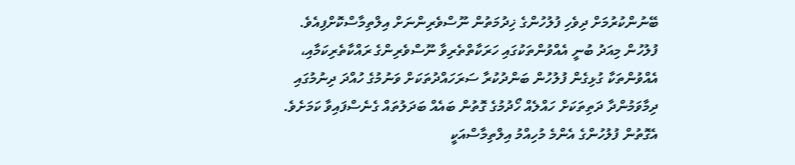ބޭނުންކުރުމަށް ދިވެހި ފުލުހުންގެ ޚިދުމަތުން ނޫސްވެރިންނަށް އިލްތިމާސްކޮށްފިއެވެ.
ފުލުހުން މިއަދު ބުނީ އެއްވުންތަކުގައި ހަރަކާތްތެރިވާ ނޫސްވެރިންގެ ރައްކާތެރިކަމާއި، އެއްވުންތަކާ ގުޅިގެން ފުލުހުން ބަންދުކުރާ ސަރަހައްދުތަކަށް ވަނުމުގެ ހުއްދަ ދިނުމުގައި ދިމާވަމުންދާ ދަތިތަކަށް ހައްލެއް ހޯދުމުގެ ގޮތުން ބައެއް ބަދަލުތައް ގެނެސްފައިވާ ކަމަށެވެ. އެގޮތުން ފުލުހުންގެ އެންމެ މުހިއްމު އިލްތިމާސްއަކީ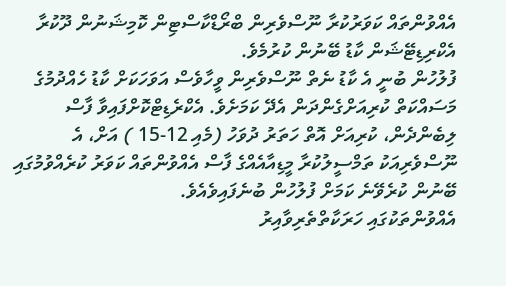އެއްވުންތައް ކަވަރުކުރާ ނޫސްވެރިން ބްރޯޑްކާސްޓިން ކޮމިޝަނުން ދޫކުރާ އެކްރިޑިޓޭޝަން ކާޑު ބޭނުން ކުރުމެވެ.
ފުލުހުން ބުނީ އެ ކާޑު ނެތް ނޫސްވެރިން ވީހާވެސް އަވަހަކަށް ކާޑު ހެއްދުމުގެ މަސައްކަތް ކުރިއަށްގެންދަން އެދޭ ކަމަށެވެ. އެކްރެޑިޓްކޮށްފައިވާ ފާސް ލިބެންދެން، ކުރިއަށް އޮތް ހަތަރު ދުވަހު (މެއި 12-15 ) އަށް، އެ ނޫސްވެރިއަކު ތަމްސީލުކުރާ މީޑިއާއެއްގެ ފާސް އެއްވުންތައް ކަވަރު ކުރެއްވުމުގައި ބޭނުން ކުރެވޭނެ ކަމަށް ފުލުހުން ބުނެފައިވެއެވެ.
އެއްވުންތަކުގައި ހަރަކާތްތެރިވާއިރު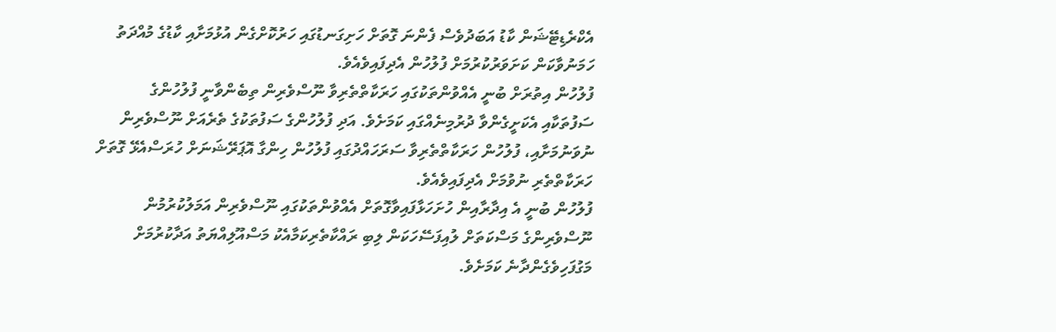އެކްރެޑިޓޭޝަން ކާޑު އަބަދުވެސް ފެންނަ ގޮތަށް ހަށިގަނޑުގައި ހަރުކޮށްގެން އުޅުމަށާއި ކާޑުގެ މުއްދަތު ހަމަނުވާކަން ކަށަވަރުކުރުމަށް ފުލުހުން އެދިފައިވެއެވެ.
ފުލުހުން އިތުރަށް ބުނީ އެއްވުންތަކުގައި ހަރަކާތްތެރިވާ ނޫސްވެރިން ތިބެންވާނީ ފުލުހުންގެ ސަފުތަކާއި އެކަށީގެންވާ ދުރުމިނެއްގައި ކަމަށެވެ. އަދި ފުލުހުންގެ ސަފުތަކުގެ ތެރެއަށް ނޫސްވެރިން ނުވަނުމަށާއި، ފުލުހުން ހަރަކާތްތެރިވާ ސަރަހައްދުގައި ފުލުހުން ހިންގާ އޮޕަރޭޝަނަށް ހުރަސްއެޅޭ ގޮތަށް ހަރަކާތްތެރި ނުވުމަށް އެދިފައިވެއެވެ.
ފުލުހުން ބުނީ އެ އިދާރާއިން ހުށަހަޅާފައިވާގޮތަށް އެއްވުންތަކުގައި ނޫސްވެރިން އަމަލުކުރުމުން ނޫސްވެރިންގެ މަސްކަތަށް ލުއިފަސޭހަކަން ލިބި ރައްކާތެރިކަމާއެކު މަސްއޫލިއްޔަތު އަދާކުރުމަށް މަގުފަހިވެގެންދާނެ ކަމަށެވެ.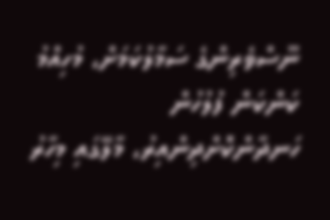ނޫސްވެރިންގެ ސަމާލުކަމަށް، މުހިއްމު ކަންކަން ފުލުހުން ހަނދާންކޮށްދިންއިރު، މާލޭގައި މިހާރު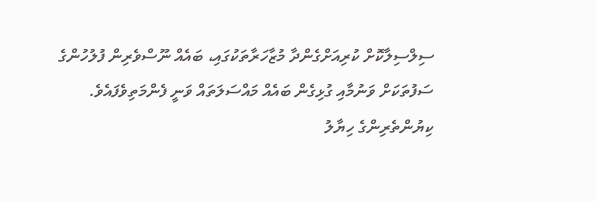ސިލްސިލާކޮށް ކުރިއަށްގެންދާ މުޒާހަރާތަކުގައި، ބައެއް ނޫސްވެރިން ފުލުހުންގެ ސަފުތަކަށް ވަނުމާއި ގުޅިގެން ބައެއް މައްސަލަތައް ވަނީ ފެންމަތިވެފައެވެ.
ކިޔުންތެރިންގެ ހިޔާލު